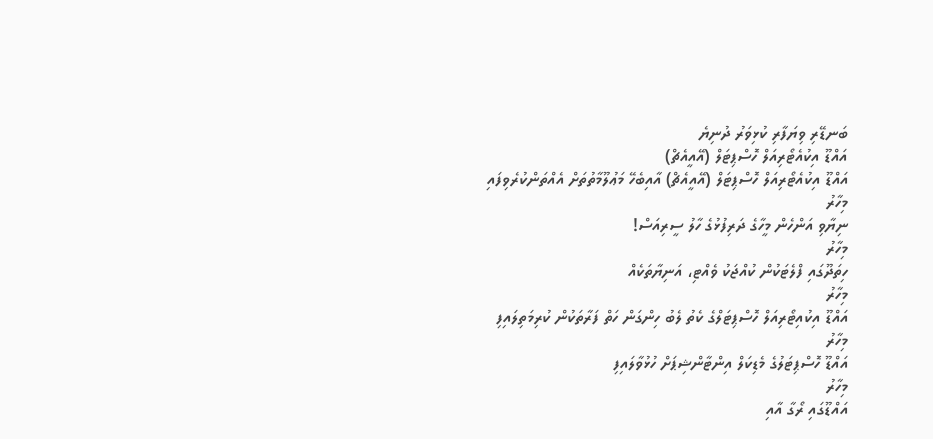ބަނޑޭރި ވިޔަފާރި ކުޅިވަރު ދުނިޔެ
އައްޑޫ އިކުއެޓޯރިއަލް ހޮސްޕިޓަލް (އޭއީއެޗް)
އައްޑޫ އިކުއެޓޯރިއަލް ހޮސްޕިޓަލް (އޭއީއެޗް) އާއިބެހޭ މަޢުލޫމާތުތަށް އެއްތަންކުރެވިފައި
މިހާރު
ނިޔާވި އަންހެން މީހާގެ ދަރިފުޅުގެ ހާލު ސީރިއަސް!
މިހާރު
ހިތަދޫގައި ފްލެޓަކުން ކުއްޖަކު ވެއްޓި، އަނިޔާތަކެއް
މިހާރު
އައްޑޫ އިކުއިޓޯރިއަލް ހޮސްޕިޓަލްގެ ކެތު ލެބު ހިންގަން ހަތް ފަރާތަކުން ކުރިމަތިލައިފި
މިހާރު
އައްޑޫ ހޮސްޕިޓަލުގެ މެޑިކަލް އިންޓާންޝިޕަށް ހުޅުވާލައިފި
މިހާރު
އައްޑޫގައި ރޯގާ އާއި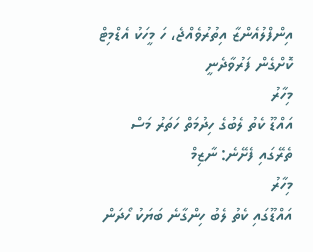އިންފްލުއެންޒާ އިތުރުވެއްޖެ، ހަ މީހަކު އެޑްމިޓް ކޮށްގެން ފަރުވާދެނީ
މިހާރު
އައްޑޫ ކެތު ލެބުގެ ހިދުމަތް ހަތަރު މަސް ތެރޭގައި ފެށޭނެ: ނާޒިމް
މިހާރު
އައްޑޫގައި ކެތު ލެބު ހިންގާނެ ބަޔަކު ހޯދަން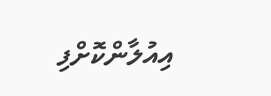އިއުލާންކޮށްފި